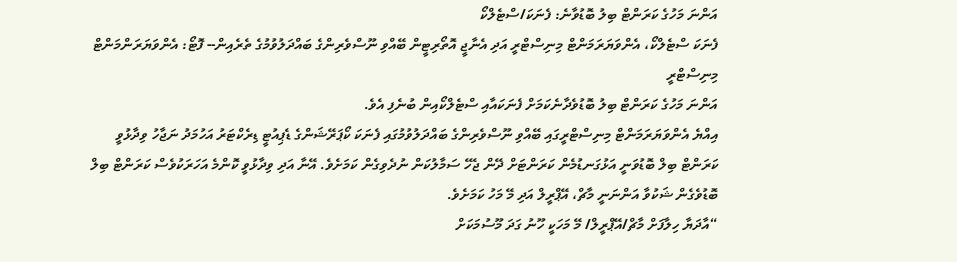އަންނަ މަހުގެ ކަރަންޓް ބިލު ބޮޑުވާނެ: ފެނަކަ/ސްޓެލްކޯ
ފެނަކަ ސްޓެލްކޯ، އެންވަޔަރަމަންޓް މިނިސްޓްރީ އަދި އެނާޖީ އޮތޯރިޓީން ބޭއްވި ނޫސްވެރިންގެ ބައްދަލުވުމުގެ ތެރެއިން-- ފޮޓޯ: އެންވަޔަރަންމަންޓް މިނިސްޓްރީ
އަންނަ މަހުގެ ކަރަންޓް ބިލު ބޮޑުވެދާނެކަމަށް ފެނަކައާއި ސްޓެލްކޯއިން ބުނެފި އެވެ.
އިއްޔެ އެންވަޔަރަމަންޓް މިނިސްޓްރީގައި ބޭއްވި ނޫސްވެރިންގެ ބައްދަލުވުމުގައި ފެނަކަ ކޯޕަރޭޝަންގެ ޑެޕިއުޓީ ޑިރެކްޓަރު އަހުމަދު ނަޖާހު ވިދާޅުވީ ކަރަންޓް ބިލް ބޮޑުވަނީ އަޅުގަނޑުމެން ކަރަންޓަށް ދޭން ޖެހޭ ސަމާލުކަން ނުދެވިގެން ކަމަށެވެ. އޭނާ އަދި ވިދާޅުވީ ކޮންމެ އަހަރަކުވެސް ކަރަންޓް ބިލް ބޮޑުވެގެން ޝަކުވާ އަންނަނީ މާޗް، އޭޕްރީލް އަދި މޭ މަހު ކަމަށެވެ.
“އާދަޔާ ހިލާފަށް މާޗް/އޭޕްރީލް/ މޭ މަހަކީ ހޫނު ގަދަ މޫސުމަކަށް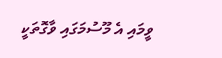ވީމައި އެ މޫސުމަގައި ވާގޮތަކީ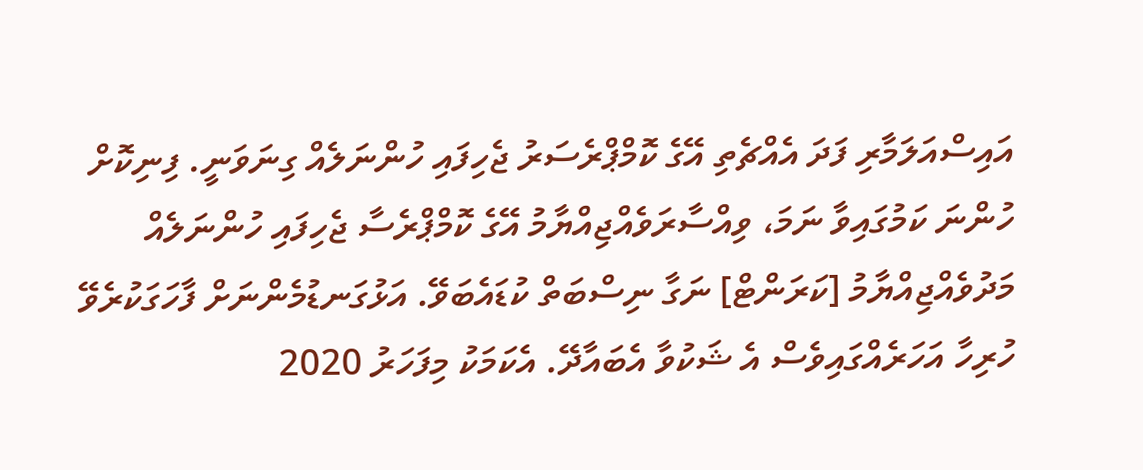އައިސްއަލަމާރި ފަދަ އެއްޗެތި އޭގެ ކޮމްޕްރެސަރު ޖެހިފައި ހުންނަލެއް ގިނަވަނީ. ފިނިކޮށް ހުންނަ ކަމުގައިވާ ނަމަ، ވިއްސާރަވެއްޖިއްޔާމު އޭގެ ކޮމްޕްރެސާ ޖެހިފައި ހުންނަލެއް މަދުވެއްޖިއްޔާމު [ކަރަންޓް] ނަގާ ނިސްބަތް ކުޑައެބަވޭ. އަޅުގަނޑުމެންނަށް ފާހަގަކުރެވޭ ހުރިހާ އަހަރެއްގައިވެސް އެ ޝަކުވާ އެބައާދޭ. އެކަމަކު މިފަހަރު 2020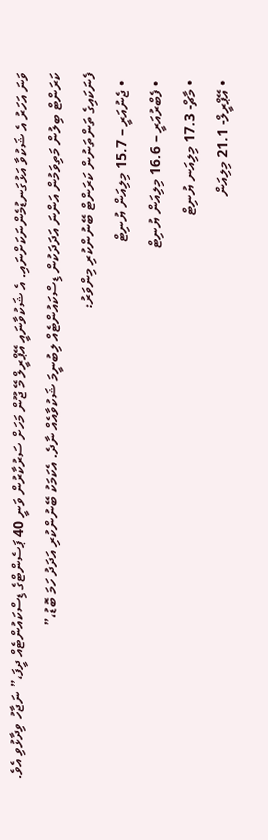ވަނަ އަހަރު އެ ޝަކުވާ އަޅުގަނޑުމެންނަކަށްނައި. އެ ޝަކުވާނައީ އޭޕްރީލް މޭ ޖޫން މަހަށް ސަރުކާރުން ވަނީ 40 ޕަސެންޓްގެ ޑިސްކައުންޓެއް ދީފަ،” ނަޖާހު ވިދާޅުވި އެވެ.
ކަރަންޓް ބިލުން މަތިވަމުން އަންނަ އަދަދަކުން ޑިސްކައުންޓެއް ލިބުނީމަ ޝަކުވާއެއް ނާދެ. އެކަމަކު ބޭނުންކުރި އަދަދު ހަމަ ބޮޑު،”
ފެނަކައިގެ ތަންތަނުން ކަރަންޓް ބޭނުންކުރި މިންވަރު:
  • ޖެނުއަރީ – 15.7 މިލިއަން ޔުނިޓް
  • ފެބްރުއަރީ – 16.6 މިލިއަން ޔުނިޓް
  • މާޗް- 17.3 މިލިއަނ ޔުނިޓް
  • އޭޕްރީލް- 21.1 މިލިއަން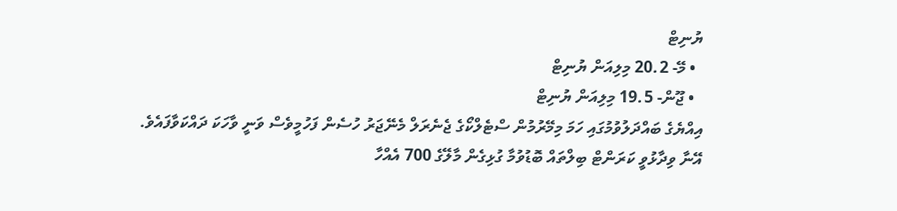ޔުނިޓް
  • މޭ- 20.2 މިލިއަން ޔުނިޓް
  • ޖޫން- 19.5 މިލިއަން ޔުނިޓް
އިއްޔެގެ ބައްދަލުވުމުގައި ހަމަ މިމޭރުމުން ސްޓެލްކޯގެ ޖެނެރަލް މެނޭޖަރު ހުސެން ފަހުމީވެސް ވަނީ ވާހަކަ ދައްކަވާފައެވެ.
އޭނާ ވިދާޅުވީ ކަރަންޓް ބިލްތައް ބޮޑުވުމާ ގުޅިގެން މާލޭގެ 700 އެއްހާ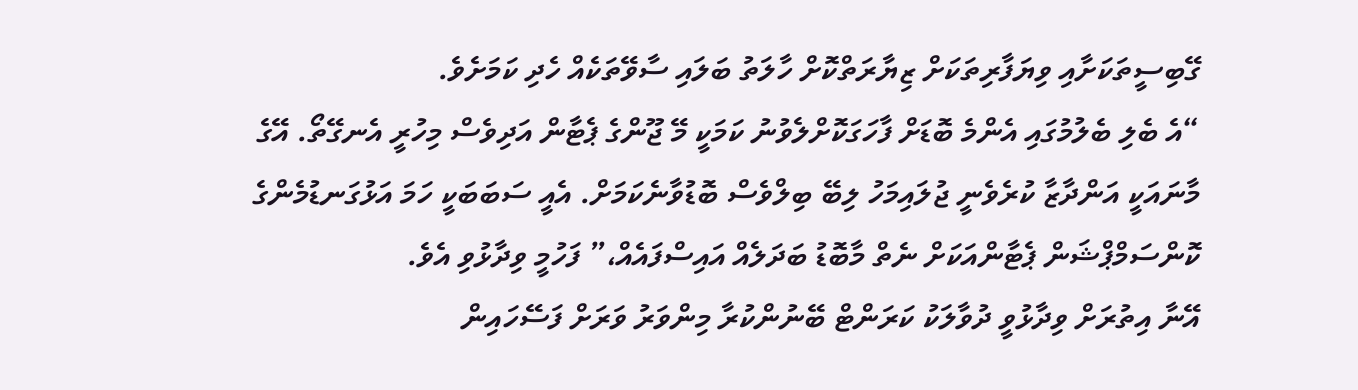ގޭބިސީތަކަށާއި ވިޔަފާރިތަކަށް ޒިޔާރަތްކޮށް ހާލަތު ބަލައި ސާވޭތަކެއް ހެދި ކަމަށެވެ.
“އެ ބެލި ބެލުމުގައި އެންމެ ބޮޑަށް ފާހަގަކޮށްލެވުނު ކަމަކީ މޭ ޖޫންގެ ޕެޓާން އަދިވެސް މިހުރީ އެނގޭތޯ. އޭގެ މާނައަކީ އަންދާޒާ ކުރެވެނީ ޖުލައިމަހު ލިބޭ ބިލްވެސް ބޮޑުވާނެކަމަށް. އެއީ ސަބަބަކީ ހަމަ އަޅުގަނޑުމެންގެ ކޮންސަމްޕްޝަން ޕެޓާންއަކަށް ނެތް މާބޮޑު ބަދަލެއް އައިސްފައެއް،” ފަހުމީ ވިދާޅުވި އެވެ.
އޭނާ އިތުރަށް ވިދާޅުވީ ދުވާލަކު ކަރަންޓް ބޭނުންކުރާ މިންވަރު ވަރަށް ފަސޭހައިން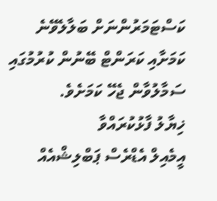ކަސްޓަމަރުންނަށް ބަލާލެވޭނެ ކަމަށާއި ކަރަންޓް ބޭނުން ކުރުމުގައި ސަމާލުވާން ޖެހޭ ކަމަށެވެ.
ޚިޔާލު ފާޅުކުރައްވާ
އީމެއިލް އެޑްރެސް ޕަބްލިޝްއެއް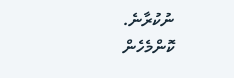ނުކުރާނެ. ކޮންމެހެން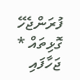ފުރަންޖެހޭ ގޮޅިތައް * ޖަހާފައި